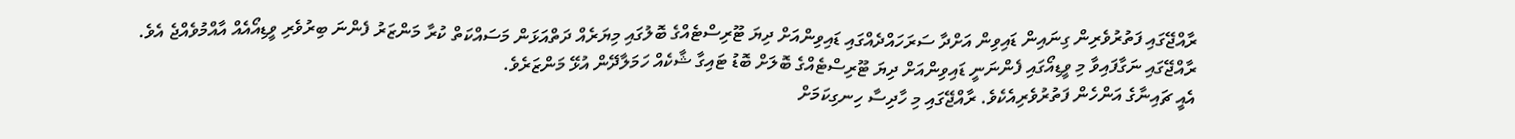ރާއްޖޭގައި ފަތުރުވެރިން ގިނައިން ޑައިވިން އަށްދާ ސަރަހައްދެއްގައި ޑައިވިންއަށް ދިޔަ ޓޫރިސްޓެއްގެ ބޮލުގައި މިޔަރެއް ދަތްއަޅަން މަސައްކަތް ކުރާ މަންޒަރު ފެންނަ ބިރުވެރި ވީޑިއޯއެއް އާއްމުވެއްޖެ އެވެ.
ރާއްޖޭގައި ނަގާފައިވާ މި ވީޑިއޯގައި ފެންނަނީ ޑައިވިންއަށް ދިޔަ ޓޫރިސްޓެއްގެ ބޮލަށް ބޮޑު ޓައިގާ ޝާކެއް ހަމަލާދޭން އުޅޭ މަންޒަރެވެ.
އެއީ ޗައިނާގެ އަންހެން ފަތުރުވެރިއެކެވެ. ރާއްޖޭގައި މި ހާދިސާ ހިނގިކަމަށް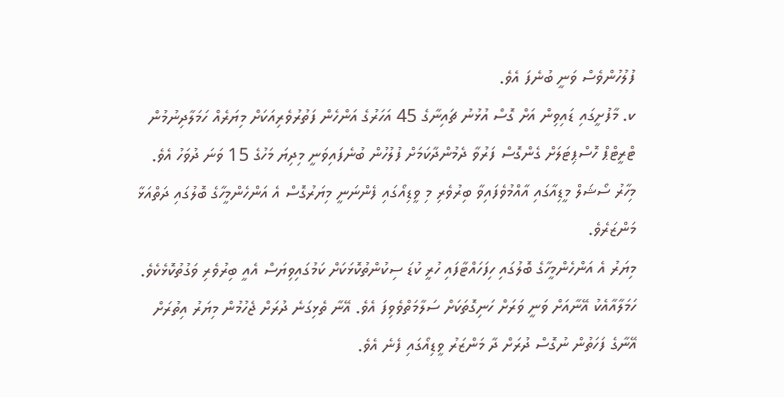ފުލުހުންވެސް ވަނީ ބުނެފަ އެވެ.
ކ. މާފުށީގައި ޑައިވިން އަށް ގޮސް އުޅުނު ޗައިނާގެ 45 އަހަރުގެ އަންހެން ފަތުރުވެރިއަކަށް މިޔަރެއް ހަމަލާދިނުމުން ޓްރީޓްޕް ހޮސްޕިޓަލަށް ގެންގޮސް ފަރުވާ ދެމުންދާކަމަށް ފުލުހުން ބުނެފައިވަނީ މިދިޔަ މަހުގެ 15 ވަނަ ދުވަހު އެވެ.
މިހާރު ސޯޝަލް މީޑިއާގައި އާއްމުވެފައިވާ ބިރުވެރި މި ވީޑިއޯގައި ފެންނަނީ މިޔަރުގޮސް އެ އަންހެންމީހާގެ ބޮލުގައި ދަތްއަޅާ މަންޒަރެވެ.
މިޔަރު އެ އަންހެންމީހާގެ ބޮލުގައި ހިފަހައްޓާފައި ހުރީ ކުޑަ ސިކުންތުކޮޅަކަށް ކަމުގައިވިޔަސް އެއީ ބިރުވެރި ވަގުތުކޮޅެކެވެ.
ހަމަލާއާއެކު އޭނާއަށް ވަނީ ވަރަށް ހަނިގޮތަކަށް ސަލާމަތްވެވިފަ އެވެ. އޭނާ ތެޅިގަނެ ދުރަށް ޖެހުމުން މިޔަރު އިތުރަށް އޭނާގެ ފަހަތުން ނުގޮސް ދުރަށް ދާ މަންޒަރު ވީޑިއޯގައި ފެނެ އެވެ.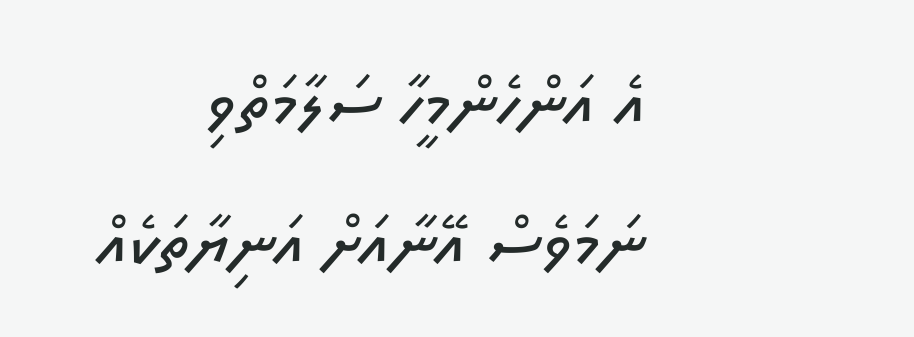އެ އަންހެންމީހާ ސަލާމަތްވި ނަމަވެސް އޭނާއަށް އަނިޔާތަކެއް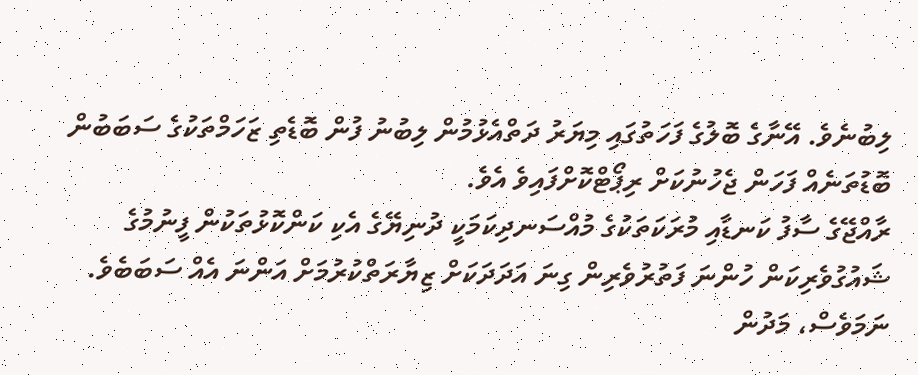ލިބުނެވެ. އޭނާގެ ބޮލުގެ ފަހަތުގައި މިޔަރު ދަތްއެޅުމުން ލިބުނު ފުން ބޮޑެތި ޒަހަމްތަކުގެ ސަބަބުން ބޮޑުތަނެއް ފަހަން ޖެހުނުކަށް ރިޕޯޓްކޮށްފައިވެ އެވެ.
ރާއްޖޭގެ ސާފު ކަނޑާއި މުރަކަތަކުގެ މުއްސަނދިކަމަކީ ދުނިޔޭގެ އެކި ކަންކޮޅުތަކުން ފީނުމުގެ ޝައުގުވެރިކަން ހުންނަ ފަތުރުވެރިން ގިނަ އަދަދަކަށް ޒިޔާރަތްކުރުމަށް އަންނަ އެއް ސަބަބެވެ. ނަމަވެސް، މަދުން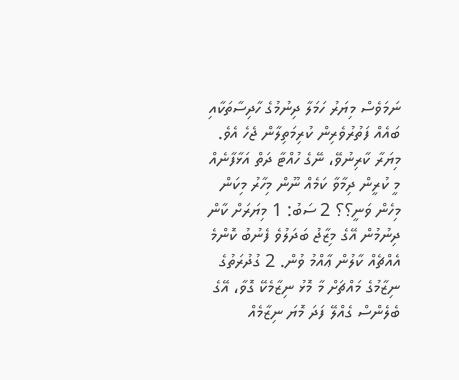ނަމަވެސް މިޔަރު ހަމަލާ ދިނުމުގެ ހާދިސާތަކާއި ބައެއް ފަތުރުވެރިން ކުރިމަތިލާން ޖެހެ އެވެ.
މިޔަރާ ކާރިނުވޭ، ނޭގެ ހުއްޓާ ދަތް އަޅާފާނެއް
މީ ކުރީން ދިމާވާ ކަމެއް ނޫން މިހާރު މިކަން މިހެން ވަނީ؟؟ 2 ސަބު: 1 މިޔަރަށް ކާން ދިނުމުން އޭގެ މިޒާޖު ބަދަލުވެ ފެނުބު ކޮންމެ އެއްޗެއް ކާލުން ޢާއްމު ވުން. 2 ގުދުރަތުގެ ނިޒާމުގެ މައްޗަށް މާ މޮޅު ނިޒާމެކޭ ގޮވާ، އޭގެ ބެލެންސް ގެއްލޭ ފަދަ މޮޔަ ނިޒާމެއް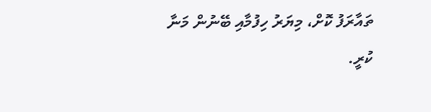ތައާރަފު ކޮށް، މިޔަރު ހިފުމާއި ބޭނުން މަނާ ކުރީ.